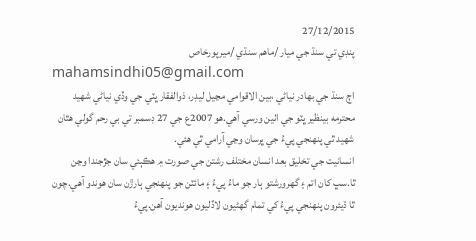27/12/2015
پنڊي تي سنڌ جي ميار /ماھم سنڌي /ميرپورخاص
mahamsindhi05@gmail.com
اڄ سنڌ جي بھادر نياڻي ،بين الاقوامي مڃيل ليڊر، ذوالفقار ڀٽي جي وڏي نياڻي شھيد محترمه بينظير ڀٽو جي اٺين ورسي آھي.ھو 2007ع جي 27 ڊسمبر تي بي رحم گولي ھٿان شھيد ٿي پنھنجي پيءُ جي ڀرسان وڃي آرامي ٿي ھئي.
انسانيت جي تخليق بعد انسان مختلف رشتن جي صورت ۾ ھڪٻئي سان جڙجندا وڃن ٿا.سڀ کان اتم ۽ گھرورشتو ٻار جو ماءُ پيءُ ۽ مائٽن جو پنھنجي ٻارڙن سان ھوندو آھي.چون ٿا ڌيئرون پنھنجي پيءُ کي تمام گھڻيون لاڏليون ھونديون آھن.پيءُ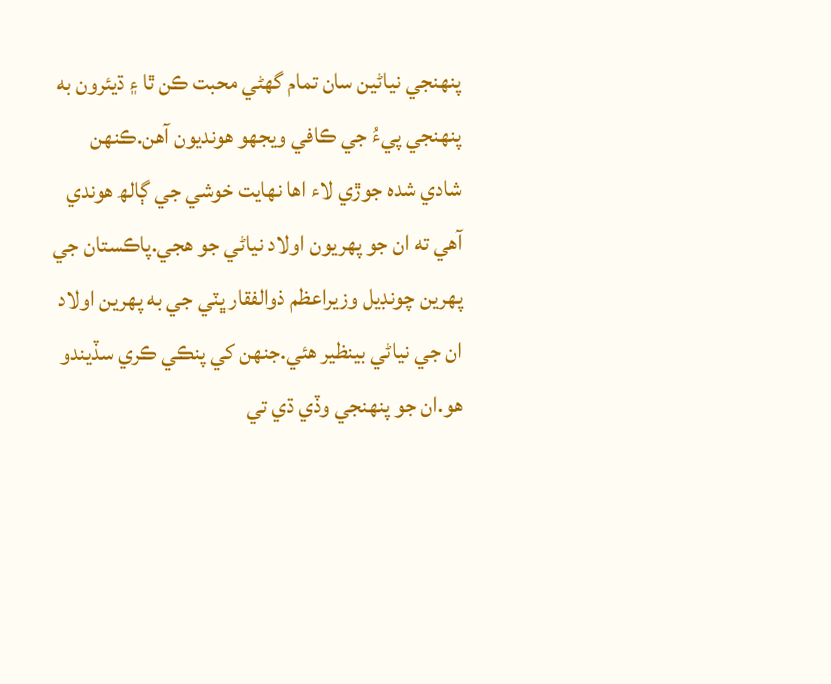پنھنجي نياڻين سان تمام گھڻي محبت ڪن ٿا ۽ ڌيئرون به پنھنجي پيءُ جي ڪافي ويجھو ھونديون آھن.ڪنھن شادي شده جوڙي لاء اھا نھايت خوشي جي ڳالھ ھوندي آھي ته ان جو پھريون اولاد نياڻي جو ھجي.پاڪستان جي پھرين چونڊيل وزيراعظم ذوالفقار ڀٽي جي به پھرين اولاد ان جي نياڻي بينظير ھئي.جنھن کي پنڪي ڪري سڏيندو ھو.ان جو پنھنجي وڏي ڌي تي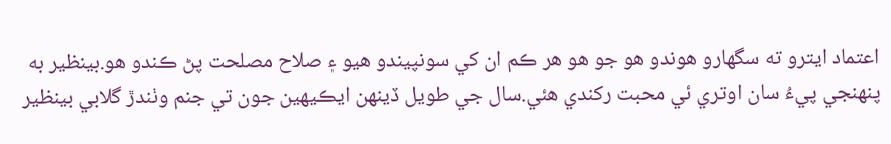اعتماد ايترو ته سگھارو ھوندو ھو جو ھو ھر ڪم ان کي سونپيندو ھيو ۽ صلاح مصلحت پڻ ڪندو ھو.بينظير به پنھنجي پيءُ سان اوتري ئي محبت رکندي ھئي.سال جي طويل ڏينھن ايڪيھين جون تي جنم وٺندڙ گلابي بينظير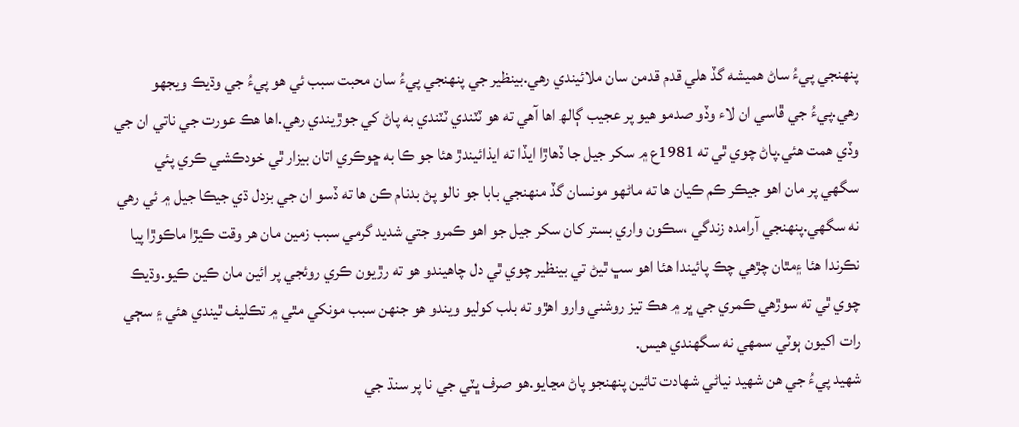پنھنجي پيءُ ساڻ ھميشه گڏ ھلي قدم قدمن سان ملائيندي رھي.بينظير جي پنھنجي پيءُ سان محبت سبب ئي ھو پيءُ جي وڌيڪ ويجھو رھي.پيءُ جي ڦاسي ان لاء وڏو صدمو ھيو پر عجيب ڳالھ اھا آھي ته ھو ٽٽندي ٽٽندي به پاڻ کي جوڙيندي رھي.اھا ھڪ عورت جي ناتي ان جي وڏي ھمت ھئي.پاڻ چوي ٿي ته 1981ع ۾ سکر جيل جا ڏھاڙا ايڏا ته ايذائيندڙ ھئا جو ڪا به ڇوڪري اتان بيزار ٿي خودڪشي ڪري پئي سگھي پر مان اھو جيڪر ڪم ڪيان ھا ته ماڻھو مونسان گڏ منھنجي بابا جو نالو پڻ بدنام ڪن ھا ته ڏسو ان جي بزدل ڌي جيڪا جيل ۾ ئي رھي نه سگھي.پنھنجي آرامده زندگي ،سڪون واري بستر کان سکر جيل جو اھو ڪمرو جتي شديد گرمي سبب زمين مان ھر وقت ڪيڙا ماڪوڙا پيا نڪرندا ھئا ۽مٿان چڙھي چڪ پائيندا ھئا اھو سڀ ٿيڻ تي بينظير چوي ٿي دل چاھيندو ھو ته رڙيون ڪري روئجي پر ائين مان ڪين ڪيو.وڌيڪ چوي ٿي ته سوڙھي ڪمري جي ڀر ۾ ھڪ تيز روشني وارو اھڙو ته بلب کوليو ويندو ھو جنھن سبب مونکي مٿي ۾ تڪليف ٿيندي ھئي ۽ سڄي رات اکيون ٻوٽي سمھي نه سگھندي ھيس.
شھيد پيءُ جي ھن شھيد نياڻي شھادت تائين پنھنجو پاڻ مڃايو.ھو صرف ڀٽي جي نا پر سنڌ جي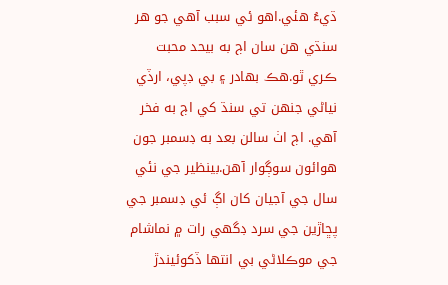ڌيءُ ھئي.اھو ئي سبب آھي جو ھر سنڌي ھن سان اڄ به بيحد محبت ڪري ٿو.ھڪ بھادر ۽ بي ڊپي، ارڏي نياڻي جنھن تي سنڌ کي اڄ به فخر آھي. اڄ اٺ سالن بعد به ڊسمبر جون ھوائون سوڳوار آھن.بينظير جي نئي سال جي آجيان کان اڳ ئي ڊسمبر جي پڇاڙين جي سرد ڊگھي رات ۾ نماشام جي موڪلاڻي بي انتھا ڏکوئيندڙ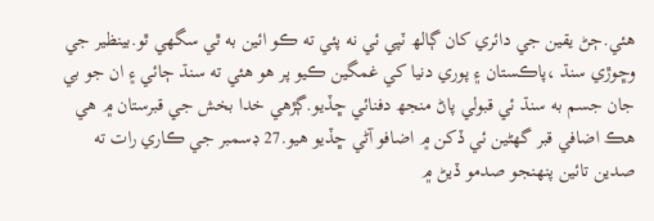ھئي.ڄڻ يقين جي دائري کان ڳالھ ٽپي ئي نه پئي ته ڪو ائين به ٿي سگھي ٿو.بينظير جي وڇوڙي سنڌ ،پاڪستان ۽ پوري دنيا کي غمگين ڪيو پر ھو ھئي ته سنڌ ڄائي ۽ ان جو بي جان جسم به سنڌ ئي قبولي پاڻ منجھ دفنائي ڇڏيو.ڳڙھي خدا بخش جي قبرستان ۾ ھي ھڪ اضافي قبر گھڻين ئي ڏکن ۾ اضافو آڻي ڇڏيو ھيو.27 ڊسمبر جي ڪاري رات ته صدين تائين پنھنجو صدمو ڏيڻ ۾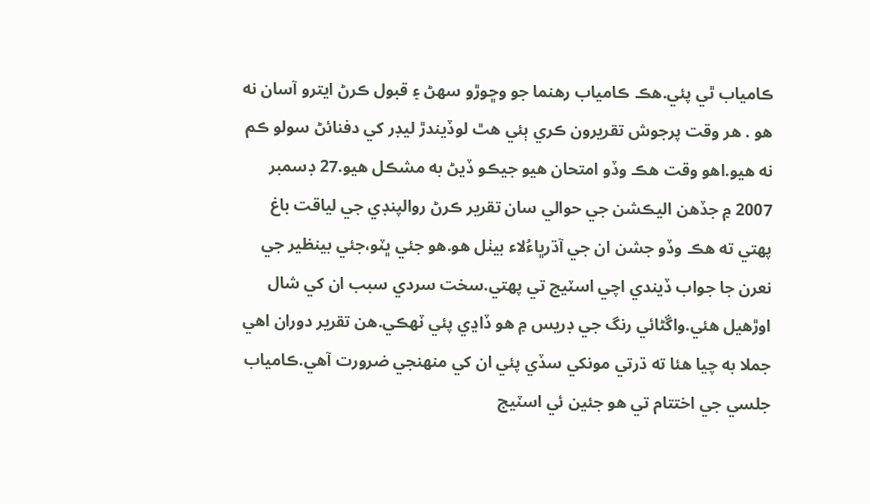ڪامياب ٿي پئي.ھڪ ڪامياب رھنما جو وڇوڙو سھڻ ۽ قبول ڪرڻ ايترو آسان نه ھو . ھر وقت پرجوش تقريرون ڪري ٻئي ھٿ لوڏيندڙ ليڊر کي دفنائڻ سولو ڪم نه ھيو.اھو وقت ھڪ وڏو امتحان ھيو جيڪو ڏيڻ به مشڪل ھيو.27 ڊسمبر 2007 ۾ جڏھن اليڪشن جي حوالي سان تقرير ڪرڻ روالپنڊي جي لياقت باغ پھتي ته ھڪ وڏو جشن ان جي آڌرڀاءُلاء بيٺل ھو.ھو جئي ڀٽو،جئي بينظير جي نعرن جا جواب ڏيندي اچي اسٽيج تي پھتي.سخت سردي سبب ان کي شال اوڙھيل ھئي.واڱڻائي رنگ جي ڊريس ۾ ھو ڏاڍي پئي ٽھڪي.ھن تقرير دوران اھي جملا به چيا ھئا ته ڌرتي مونکي سڏي پئي ان کي منھنجي ضرورت آھي.ڪامياب جلسي جي اختتام تي ھو جئين ئي اسٽيج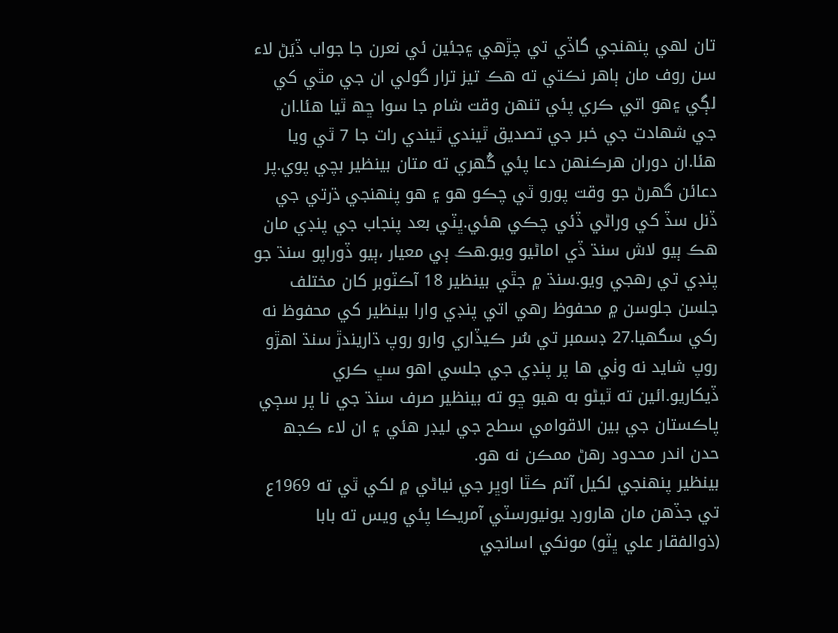تان لھي پنھنجي گاڏي تي چڙھي ۽جئين ئي نعرن جا جواب ڏيَڻ لاء سن روف مان ٻاھر نڪتي ته ھڪ تيز ترار گولي ان جي مٿي کي لڳي ۽ھو اتي ڪري پئي تنھن وقت شام جا سوا ڇھ ٿيا ھئا.ان جي شھادت جي خبر جي تصديق ٿيندي ٿيندي رات جا 7 ٿي ويا ھئا.ان دوران ھرڪنھن دعا پئي گُھري ته متان بينظير بچي پوي.پر دعائن گھرڻ جو وقت پورو ٿي چڪو ھو ۽ ھو پنھنجي ڌرتي جي ڏنل سڏ کي وراڻي ڏئي چڪي ھئي.ڀٽي بعد پنجاب جي پنڊي مان ھڪ ٻيو لاش سنڌ ڏي اماڻيو ويو.ھڪ ٻي معيار ،ٻيو ڏوراپو سنڌ جو پنڊي تي رھجي ويو.سنڌ ۾ جٿي بينظير 18 آڪٽوبر کان مختلف جلسن جلوسن ۾ محفوظ رھي اتي پنڊي وارا بينظير کي محفوظ نه رکي سگھيا.27 ڊسمبر تي سُر ڪيڏاري وارو روپ ڌاريندڙ سنڌ اھڙو روپ شايد نه وٺي ھا پر پنڊي جي جلسي اھو سڀ ڪري ڏيکاريو.ائين ته ٿيڻو به ھيو ڇو ته بينظير صرف سنڌ جي نا پر سڄي پاڪستان جي بين الاقوامي سطح جي ليڊر ھئي ۽ ان لاء ڪجھ حدن اندر محدود رھڻ ممڪن نه ھو.
بينظير پنھنجي لکيل آتم ڪٿا اوڀر جي نياڻي ۾ لکي ٿي ته 1969ع تي جڏھن مان ھارورڊ يونيورسٽي آمريڪا پئي ويس ته بابا (ذوالفقار علي ڀٽو) مونکي اسانجي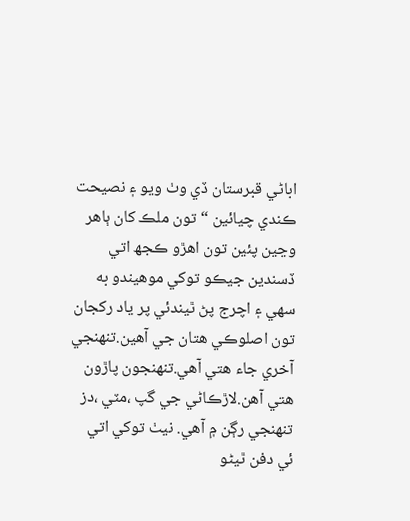اباڻي قبرستان ڏي وٺ ويو ۽ نصيحت ڪندي چيائين “تون ملڪ کان ٻاھر وڃين پئين تون اھڙو ڪجھ اتي ڏسندين جيڪو توکي موھيندو به سھي ۽ اچرج پڻ ٿيندئي پر ياد رکجان تون اصلوڪي ھتان جي آھين.تنھنجي آخري جاء ھتي آھي.تنھنجون پاڙون ھتي آھن.لاڙڪاڻي جي گپ ،مٽي ،دز تنھنجي رڳن ۾ آھي. نيٺ توکي اتي ئي دفن ٿيڻو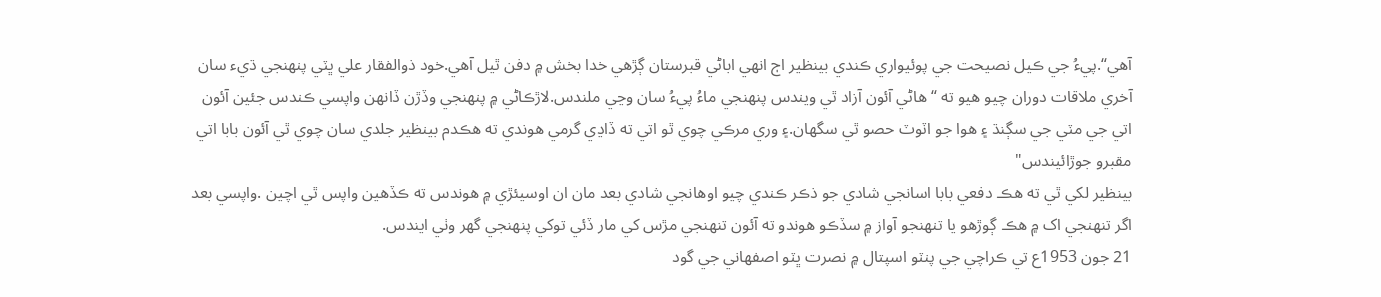آھي“.پيءُ جي ڪيل نصيحت جي پوئيواري ڪندي بينظير اڄ انھي اباڻي قبرستان ڳڙھي خدا بخش ۾ دفن ٿيل آھي.خود ذوالفقار علي ڀٽي پنھنجي ڌيء سان آخري ملاقات دوران چيو ھيو ته “ھاڻي آئون آزاد ٿي ويندس پنھنجي ماءُ پيءُ سان وڃي ملندس.لاڙڪاڻي ۾ پنھنجي وڏڙن ڏانھن واپسي ڪندس جئين آئون اتي جي مٽي جي سڳنڌ ۽ ھوا جو اٽوٽ حصو ٿي سگھان.۽ وري مرڪي چوي ٿو اتي ته ڏاڍي گرمي ھوندي ته ھڪدم بينظير جلدي سان چوي ٿي آئون بابا اتي مقبرو جوڙائيندس"
بينظير لکي ٿي ته ھڪ دفعي بابا اسانجي شادي جو ذڪر ڪندي چيو اوھانجي شادي بعد مان ان اوسيئڙي ۾ ھوندس ته ڪڏھين واپس ٿي اچين .واپسي بعد اگر تنھنجي اک ۾ ھڪ ڳوڙھو يا تنھنجو آواز ۾ سڏڪو ھوندو ته آئون تنھنجي مڙس کي مار ڏئي توکي پنھنجي گھر وٺي ايندس.
21 جون 1953ع تي ڪراچي جي پنٽو اسپتال ۾ نصرت ڀٽو اصفھاني جي گود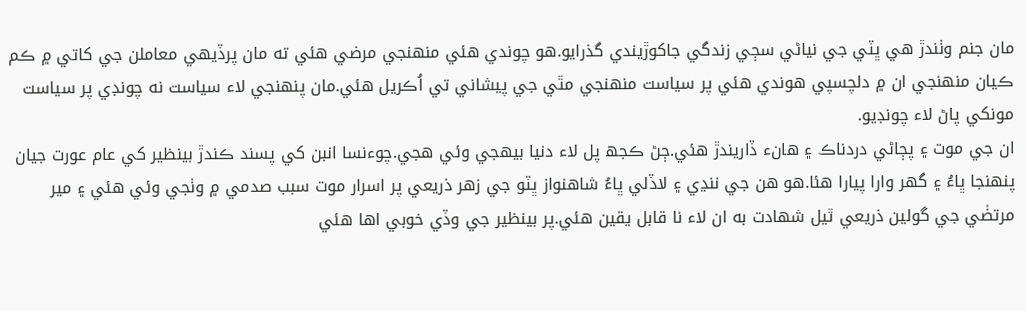مان جنم وٺندڙ ھي ڀٽي جي نياڻي سڄي زندگي جاکوڙيندي گذرايو.ھو چوندي ھئي منھنجي مرضي ھئي ته مان پرڏيھي معاملن جي کاتي ۾ ڪم ڪيان منھنجي ان ۾ دلچسپي ھوندي ھئي پر سياست منھنجي مٿي جي پيشاني تي اُڪريل ھئي.مان پنھنجي لاء سياست نه چونڊي پر سياست مونکي پاڻ لاء چونڊيو.
ان جي موت ۽ پڄاڻي دردناڪ ۽ ھانء ڏاريندڙ ھئي.ڄڻ ڪجھ پل لاء دنيا بيھجي وئي ھجي.چوءنسا انبن کي پسند ڪندڙ بينظير کي عام عورت جيان پنھنجا ڀاءُ ۽ گھر وارا پيارا ھئا.ھو ھن جي ننڍي ۽ لاڏلي ڀاءُ شاھنواز ڀٽو جي زھر ذريعي پر اسرار موت سبب صدمي ۾ وٺجي وئي ھئي ۽ مير مرتضٰي جي گولين ذريعي ٿيل شھادت به ان لاء نا قابل يقين ھئي.پر بينظير جي وڏي خوبي اھا ھئي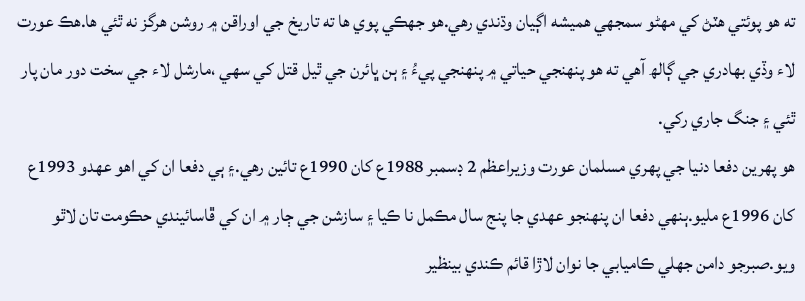ته ھو پوئتي ھٽڻ کي مھڻو سمجھي ھميشه اڳيان وڌندي رھي.ھو جھڪي پوي ھا ته تاريخ جي اوراقن ۾ روشن ھرگز نه ٿئي ھا.ھڪ عورت لاء وڏي بھادري جي ڳالھ آھي ته ھو پنھنجي حياتي ۾ پنھنجي پيءُ ۽ ٻن ڀائرن جي ٿيل قتل کي سھي ،مارشل لاء جي سخت دور مان پار ٿئي ۽ جنگ جاري رکي.
ھو پھرين دفعا دنيا جي پھري مسلمان عورت وزيراعظم 2 ڊسمبر 1988ع کان 1990ع تائين رھي.۽ ٻي دفعا ان کي اھو عھدو 1993ع کان 1996ع مليو.ٻنھي دفعا ان پنھنجو عھدي جا پنج سال مڪمل نا ڪيا ۽ سازشن جي ڄار ۾ ان کي ڦاسائيندي حڪومت تان لاٿو ويو.صبرجو دامن جھلي ڪاميابي جا نوان لاڙا قائم ڪندي بينظير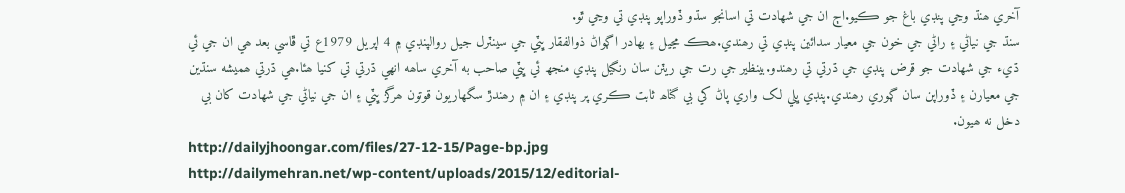آخري ھنڌ وڃي پنڊي باغ جو ڪيو.اڄ ان جي شھادت تي اسانجو سڌو ڏوراپو پنڊي تي وڃي ٿو.
سنڌ جي نياڻي ۽ راڻي جي خون جي معيار سدائين پنڊي تي رھندي.ھڪ مڃيل ۽ بھادر اڳواڻ ذوالفقار ڀٽي جي سينٽرل جيل روالپنڊي ۾ 4 اپريل 1979ع تي ڦاسي بعد ھي ان جي ئي ڌيء جي شھادت جو قرض پنڊي جي ڌرتي تي رھندو.بينظير جي رت جي ريٽن سان رنگيل پنڊي منجھ ئي ڀٽي صاحب به آخري ساھه انھي ڌرتي تي کنيا ھئا.ھي ڌرتي ھميشه سنڌين جي معيارن ۽ ڏوراپن سان ڳوري رھندي.پنڊي ڀلي لک واري پاڻ کي بي گناھ ثابت ڪري پر پنڊي ۽ ان ۾ رھندڙ سگھاريون قوتون ھرگز ڀٽي ۽ ان جي نياڻي جي شھادت کان بي دخل نه ھيون.
http://dailyjhoongar.com/files/27-12-15/Page-bp.jpg
http://dailymehran.net/wp-content/uploads/2015/12/editorial-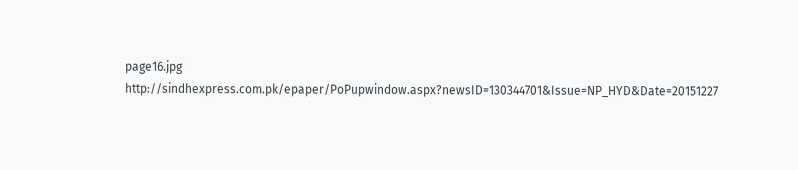page16.jpg
http://sindhexpress.com.pk/epaper/PoPupwindow.aspx?newsID=130344701&Issue=NP_HYD&Date=20151227